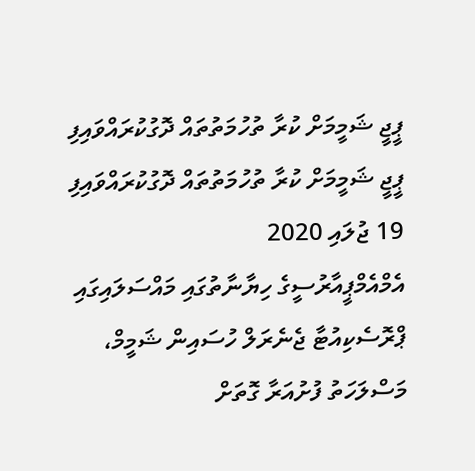ޕީޖީ ޝަމީމަށް ކުރާ ތުހުމަތުތައް ދޮގުކުރައްވައިފި
ޕީޖީ ޝަމީމަށް ކުރާ ތުހުމަތުތައް ދޮގުކުރައްވައިފި
19 ޖުލައި 2020
އެމްއެމްޕީއާރުސީގެ ހިޔާނާތުގައި މައްސަލައިގައި ޕްރޮސެކިއުޓާ ޖެނެރަލް ހުސައިން ޝަމީމް، މަސްލަހަތު ފުށުއަރާ ގޮތަށް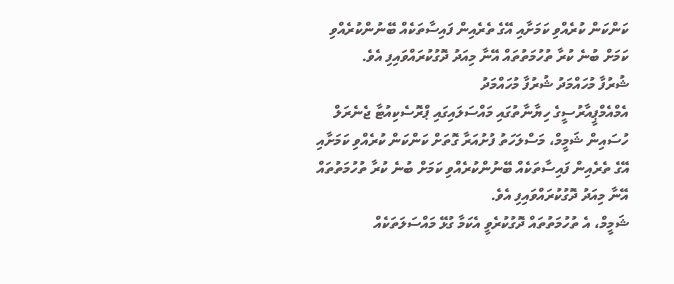ކަންކަން ކުރެއްވި ކަމަށާއި އޭގެ ތެރެއިން ފައިސާތަކެއް ބޭނުންކުރެއްވި ކަމަށް ބުނެ ކުރާ ތުހުމަތުތައް އޭނާ މިއަދު ދޮގުކުރައްވައިފި އެވެ.
ޝުރުފާ މުހައްމަދު ޝުރުފާ މުހައްމަދު
އެމްއެމްޕީއާރުސީގެ ހިޔާނާތުގައި މައްސަލައިގައި ޕްރޮސެކިއުޓާ ޖެނެރަލް ހުސައިން ޝަމީމް، މަސްލަހަތު ފުށުއަރާ ގޮތަށް ކަންކަން ކުރެއްވި ކަމަށާއި އޭގެ ތެރެއިން ފައިސާތަކެއް ބޭނުންކުރެއްވި ކަމަށް ބުނެ ކުރާ ތުހުމަތުތައް އޭނާ މިއަދު ދޮގުކުރައްވައިފި އެވެ.
ޝަމީމް، އެ ތުހުމަތުތައް ދޮގުކުރެވީ އެކަމާ ގުޅޭ މައްސަލަތަކެއް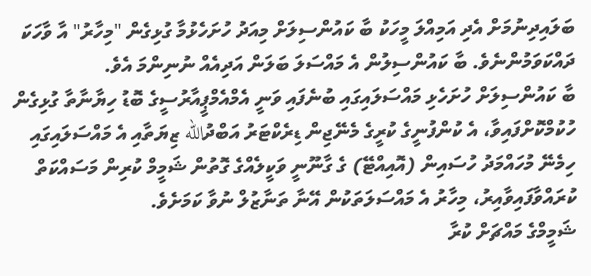ބަލައިދިނުމަށް އެދި އަމިއްލަ މީހަކު ބާ ކައުންސިލަށް މިއަދު ހުށަހެޅުމާ ގުޅިގެން "މިހާރު" އާ ވާހަކަ ދައްކަވަމުންނެވެ. ބާ ކައުންސިލުން އެ މައްސަލަ ބަލަން އަދިއެއް ނުނިންމަ އެވެ.
ބާ ކައުންސިލަށް ހުށަހެޅި މައްސަލައިގައި ބުނެފައި ވަނީ އެމްއެމްޕީއާރުސީގެ ބޮޑު ހިޔާނާތާ ގުޅިގެން ހުކުމްކޮށްފައިވާ، އެ ކުންފުނީގެ ކުރީގެ މެނޭޖިން ޑިރެކްޓަރު އަބްދުالله ޒިޔަތާއި އެ މައްސަލައިގައި ހިމެނޭ މުހައްމަދު ހުސައިން (އޮއިއްޓޭ) ގެ ގާނޫނީ ވަކީލެއްގެ ގޮތުން ޝަމީމް ކުރިން މަސައްކަތް ކުރައްވާފައިވާއިރު، މިހާރު އެ މައްސަލަތަކުން އޭނާ ތަނާޒުލް ނުވާ ކަމަށެވެ.
ޝަމީމްގެ މައްޗަށް ކުރާ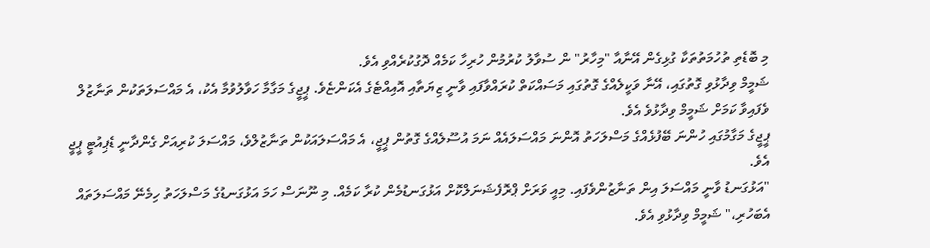މި ބޮޑެތި ތުހުމަތުތަކާ ގުޅިގެން އޭނާއާ "މިހާރު" ން ސުވާލު ކުރުމުން ހުރިހާ ކަމެއް ދޮގުކުރެއްވި އެވެ.
ޝަމީމް ވިދާޅުވި ގޮތުގައި، އޭނާ ވަކީލެއްގެ ގޮތުގައި މަސައްކަތް ކުރައްވާފައި ވާނީ ޒިޔަތާއި އޮއިއްޓެގެ އެކަންޏެވެ. ޕީޖީގެ މަގާމާ ހަވާލުވުމާ އެކު، އެ މައްސަލަތަކުން ތަނާޒުލް ވެފައިވާ ކަމަށް ޝަމީމް ވިދާޅުވެ އެވެ.
ޕީޖީގެ މަގާމުގައި ހުންނަ ބޭފުޅެއްގެ މަސްލަހަތު އޮންނަ މައްސަލައެއް ނަމަ އުސޫލެއްގެ ގޮތުން ޕީޖީ، އެ މައްސަލައަކުން ތަނާޒުލްވެ، މައްސަލަ ކުރިއަށް ގެންދާނީ ޑެޕިއުޓީ ޕީޖީ އެވެ.
"އަޅުގަނޑު ވާނީ މައްސަލަ އިން ތަނާޒުންވެފައި. މިއީ ވަރަށް ޕްރޮފެޝަނަލްކޮށް އަޅުގަނޑުމެން ކުރާ ކަމެއް. މި ނޫނަސް ހަމަ އަޅުގަނޑުގެ މަސްލަހަތު ހިމެނޭ މައްސަލަތައް އެބަހުރި،" ޝަމީމް ވިދާޅުވި އެވެ.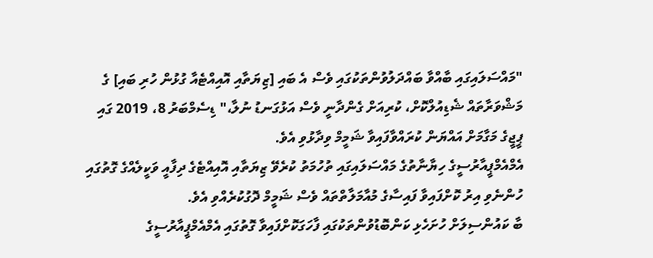"މައްސަލައިގައި ބާއްވާ ބައްދަލުވުންތަކުގައި ވެސް އެ ބައި [ޒިޔަތާއި އޮއިއްޓެއާ ގުޅުން ހުރި ބައި] ގެ މަޝްވަރާތައް ޝެޑިއުލްކޮށް، ކުރިއަށް ގެންދާނީ ވެސް އަޅުގަނޑު ނުލާ،" ޑިސެމްބަރު 8، 2019 ގައި ޕީޖީގެ މަގާމަށް އައްޔަން ކުރައްވާފައިވާ ޝަމީމް ވިދާޅުވި އެވެ.
އެމްއެމްޕީއާރުސީގެ ހިޔާނާތުގެ މައްސަލައިގައި ތުހުމަތު ކުރެވޭ ޒިޔަތާއި އޮއިއްޓެގެ ދިފާއީ ވަކީލެއްގެ ގޮތުގައި ހުންނެވި އިރު ކޮށްފައިވާ ފައިސާގެ މުއާމަލާތްތައް ވެސް ޝަމީމް ދޮގުކުރެއްވި އެވެ.
ބާ ކައުންސިލަށް ހުށަހެޅި ކަންބޮޑުވުންތަކުގައި ފާހަގަކޮށްފައިވާ ގޮތުގައި އެމްއެމްޕީއާރުސީގެ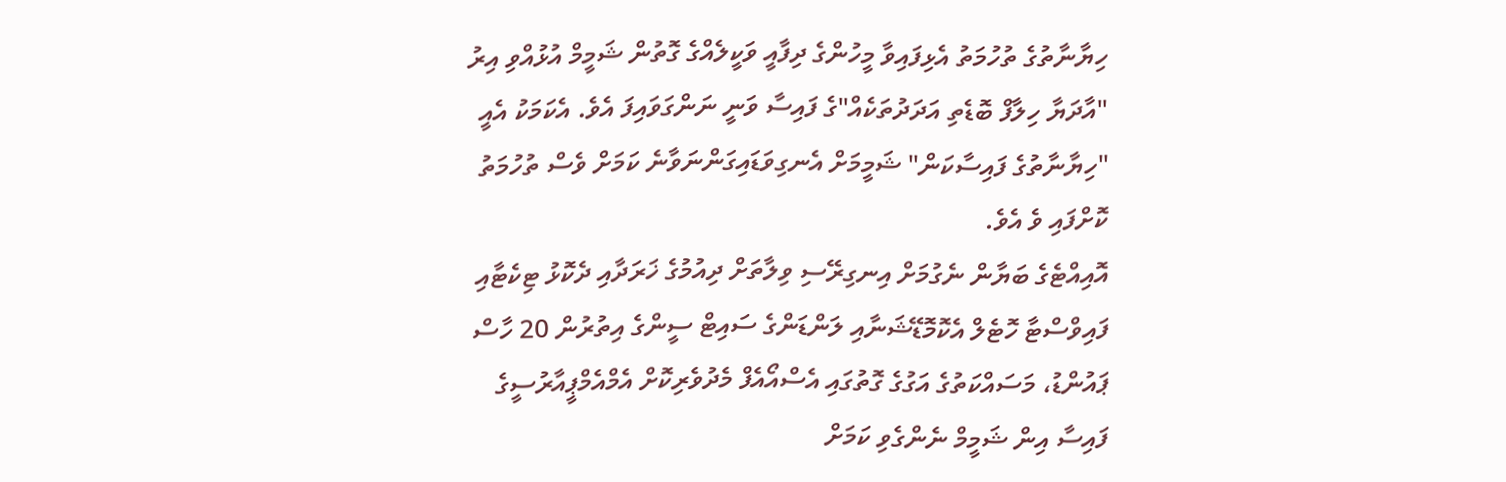ހިޔާނާތުގެ ތުހުމަތު އެޅިފައިވާ މީހުންގެ ދިފާއީ ވަކީލެއްގެ ގޮތުން ޝަމީމް އުޅުއްވި އިރު "އާދަޔާ ހިލާފް ބޮޑެތި އަދަދުތަކެއް"ގެ ފައިސާ ވަނީ ނަންގަވައިފަ އެވެ. އެކަމަކު އެއީ "ހިޔާނާތުގެ ފައިސާކަން" ޝަމީމަށް އެނގިވަޑައިގަންނަވާނެ ކަމަށް ވެސް ތުހުމަތު ކޮށްފައި ވެ އެވެ.
އޮއިއްޓެގެ ބަޔާން ނެގުމަށް އިނގިރޭސި ވިލާތަށް ދިއުމުގެ ޚަރަދާއި ދެކޮޅު ޓިކެޓާއި ފައިވްސްޓާ ހޮޓެލް އެކޮމޮޑޭޝަނާއި ލަންޑަންގެ ސައިޓް ސީންގެ އިތުރުން 20 ހާސް ޕައުންޑު، މަސައްކަތުގެ އަގުގެ ގޮތުގައި އެސްއޯއެފް މެދުވެރިކޮށް އެމްއެމްޕީއާރުސީގެ ފައިސާ އިން ޝަމީމް ނެންގެވި ކަމަށް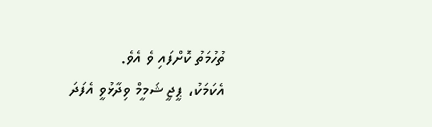ތުހުމަތު ކޮށްފައި ވެ އެވެ.
އެކަމަކު، ޕީޖީ ޝަމީމް ވިދާޅުވީ އެފަދަ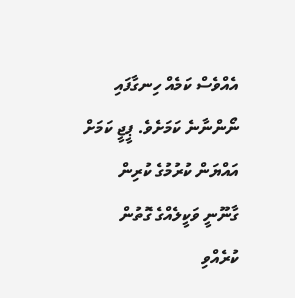އެއްވެސް ކަމެއް ހިނގާފައި ނޯންނާނެ ކަމަށެވެ. ޕީޖީ ކަމަށް އައްޔަން ކުރުމުގެ ކުރިން ގާނޫނީ ވަކީލެއްގެ ގޮތުން ކުރެއްވި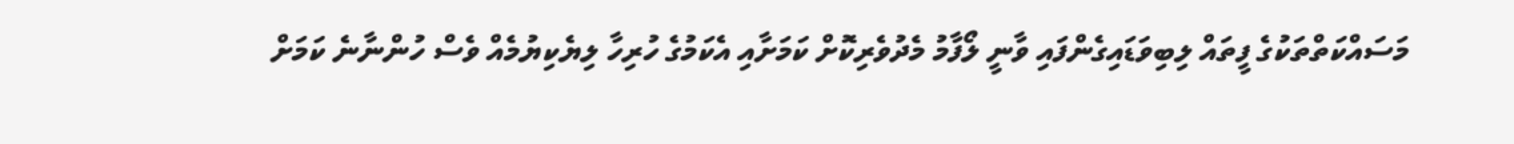މަސައްކަތްތަކުގެ ފީތައް ލިބިވަޑައިގެންފައި ވާނީ ލޯފާމު މެދުވެރިކޮށް ކަމަށާއި އެކަމުގެ ހުރިހާ ލިޔެކިޔުމެއް ވެސް ހުންނާނެ ކަމަށް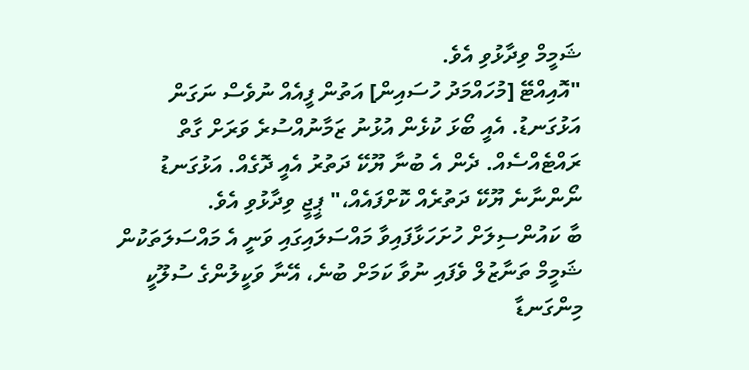ޝަމީމް ވިދާޅުވި އެވެ.
"އޮއިއްޓޭ [މުހައްމަދު ހުސައިން] އަތުން ފީއެއް ނުވެސް ނަގަން އަޅުގަނޑު. އެއީ ބޯޅަ ކުޅެން އުޅުނު ޒަމާނުއްސުރެ ވަރަށް ގާތް ރައްޓެއްސެއް. ދެން އެ ބުނާ ޔޫކޭ ދަތުރު އެއީ ދޮގެއް. އަޅުގަނޑު ނޯންނާނެ ޔޫކޭ ދަތުރެއް ކޮށްފައެއް،" ޕީޖީ ވިދާޅުވި އެވެ.
ބާ ކައުންސިލަށް ހުށަހަޅާފައިވާ މައްސަލައިގައި ވަނީ އެ މައްސަލަތަކުން ޝަމީމް ތަނާޒުލް ވެފައި ނުވާ ކަމަށް ބުނެ، އޭނާ ވަކީލުންގެ ސުލޫކީ މިންގަނޑާ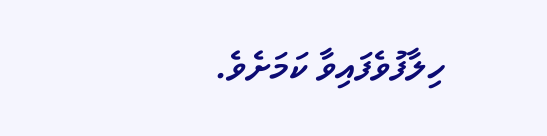ހިލާފުވެފައިވާ ކަމަށެވެ.